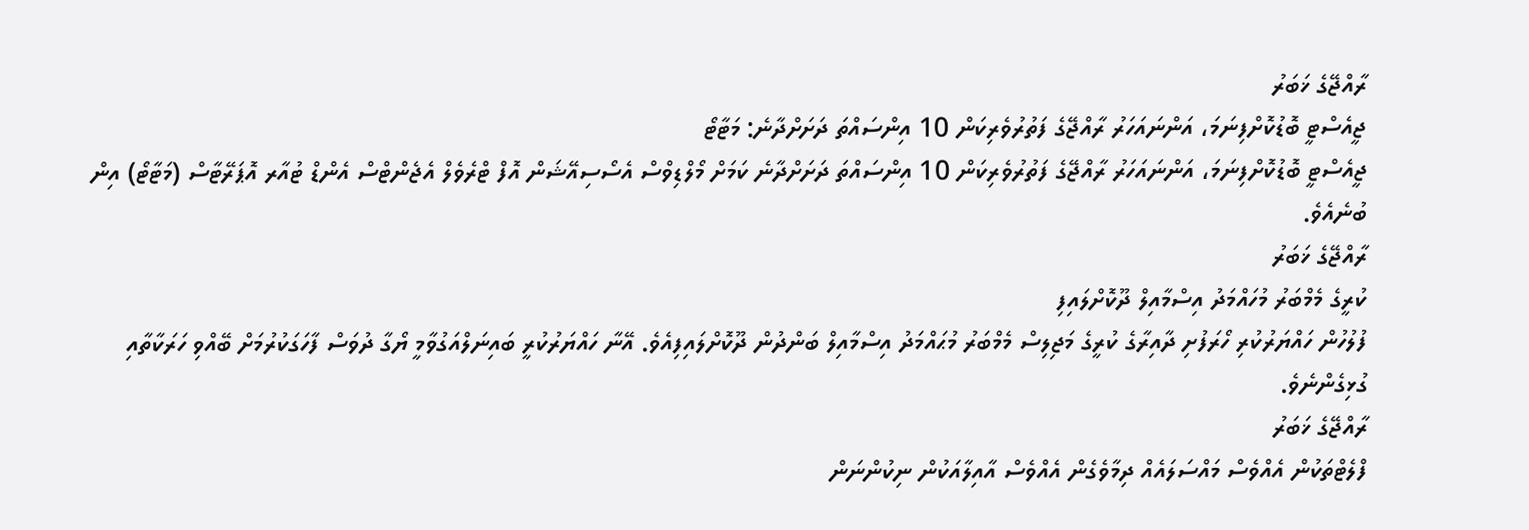ރާއްޖޭގެ ޚަބަރު
ޖީއެސްޓީ ބޮޑުކޮށްފިނަމަ، އަންނައަހަރު ރާއްޖޭގެ ފަތުރުވެރިކަން 10 އިންސައްތަ ދަށަށްދާނެ: މަޓާޓޯ
ޖީއެސްޓީ ބޮޑުކޮށްފިނަމަ، އަންނައަހަރު ރާއްޖޭގެ ފަތުރުވެރިކަން 10 އިންސައްތަ ދަށަށްދާނެ ކަމަށް މޯލްޑިވްސް އެސޯސިއޭޝަން އޮފް ޓްރެވެލް އެޖެންޓްސް އެންޑް ޓުއާރ އޮޕަރޭޓާސް (މަޓާޓޯ) އިން ބުނެއެވެ.
ރާއްޖޭގެ ޚަބަރު
ކުރީގެ މެމްބަރު މުހައްމަދު އިސްމާއިލް ދޫކޮށްލައިފި
ފުލުހުން ހައްޔަރުކުރި ހޯރަފުށި ދާއިރާގެ ކުރީގެ މަޖިލިސް މެމްބަރު މުޙައްމަދު އިސްމާއިލް ބަންދުން ދޫކޮށްލައިފިއެވެ. އޭނާ ހައްޔަރުކުރީ ބައިނަލްއަގުވާމީ ޔޯގާ ދުވަސް ފާހަގަކުރުމަށް ބޭއްވި ހަރަކާތާއި ގުޅިގެންނެވެ.
ރާއްޖޭގެ ޚަބަރު
ފްލެޓްތަކުން އެއްވެސް މައްސަލައެއް ދިމާވެގެން އެއްވެސް އާއިލާއަކުން ނިކުންނަން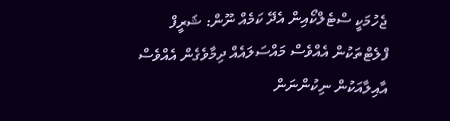ޖެހުމަކީ ސްޓެލްކޯއިން އެދޭ ކަމެއް ނޫން: ޝަރީފް
ފްލެޓްތަކުން އެއްވެސް މައްސަލައެއް ދިމާވެގެން އެއްވެސް އާއިލާއަކުން ނިކުންނަން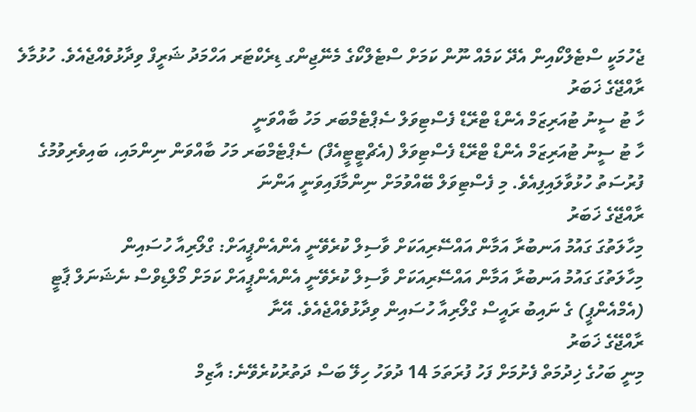ޖެހުމަކީ ސްޓެލްކޯއިން އެދޭ ކަމެއް ނޫން ކަމަށް ސްޓެލްކޯގެ މެނޭޖިންގ ޑިރެކްޓަރ އަހްމަދު ޝަރީފް ވިދާޅުވެއްޖެއެވެ. ހުޅުމާލެ
ރާއްޖޭގެ ޚަބަރު
ހާ ޓު ސީނު ޓުއަރިޒަމް އެންޑް ޓްރޭޑް ފެސްޓިވަލް ސެޕްޓެމްބަރ މަހު ބާއްވަނީ
ހާ ޓު ސީނު ޓުއަރިޒަމް އެންޑް ޓްރޭޑް ފެސްޓިވަލް (އެޗްޓީޓީއެފް) ސެޕްޓެމްބަރ މަހު ބާއްވަން ނިންމައި، ބައިވެރިވުމުގެ ފުރުސަތު ހުޅުވާލައިފިއެވެ. މި ފެސްޓިވަލް ބޭއްވުމަށް ނިންމާފައިވަނީ އަންނަ
ރާއްޖޭގެ ޚަބަރު
މިހާލަތުގަ ގައުމު އަނބުރާ އަމާން އައްސޭރިއަކަށް ވާސިލް ކުރެވޭނީ އެންއެންޕީއަށް: ގްލޯރިއާ ހުސައިން
މިހާލަތުގަ ގައުމު އަނބުރާ އަމާން އައްސޭރިއަކަށް ވާސިލް ކުރެވޭނީ އެންއެންޕީއަށް ކަމަށް މޯލްޑިވްސް ނެޝަނަލް ޕާޓީ (އެމްއެންޕީ) ގެ ނައިބު ރައީސް ގްލޯރިއާ ހުސައިން ވިދާޅުވެއްޖެއެވެ. އޭނާ
ރާއްޖޭގެ ޚަބަރު
މިނީ ބަހުގެ ޚިދުމަތް ފެށުމަށް ފަހު ފުރަތަމަ 14 ދުވަހު ހިލޭ ބަސް ދަތުރުކުރެވޭނެ: އާޒިމް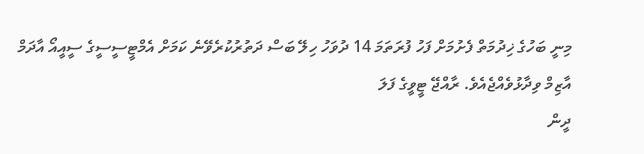މިނީ ބަހުގެ ޚިދުމަތް ފެށުމަށް ފަހު ފުރަތަމަ 14 ދުވަހު ހިލޭ ބަސް ދަތުރުކުރެވޭނެ ކަމަށް އެމްޓީސީސީގެ ސީއީއޯ އާދަމް އާޒިމް ވިދާޅުވެއްޖެއެވެ. ރާއްޖޭ ޓީވީގެ ފަލަ
ދީން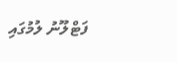ފަޓްލޫނު ލުމުގައި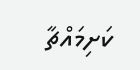ކަށިމައްޗާ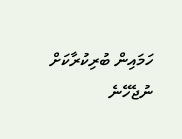ހަމައިން ބުރިކުރާކަށް ނުޖެހޭނެ